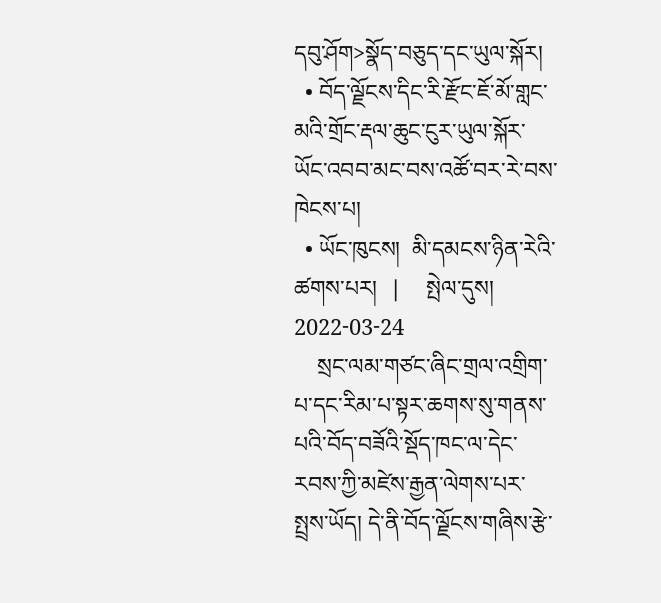དབུ་ཤོག>སྣོད་བཅུད་དང་ཡུལ་སྐོར།
  • བོད་ལྗོངས་དིང་རི་རྫོང་ཇོ་མོ་གླང་མའི་གྲོང་རྡལ་ཆུང་ངུར་ཡུལ་སྐོར་ཡོང་འབབ་མང་བས་འཚོ་བར་རེ་བས་ཁེངས་པ།
  • ཡོང་ཁུངས།  མི་དམངས་ཉིན་རེའི་ཚགས་པར།   |     སྤེལ་དུས།  2022-03-24
    སྲང་ལམ་གཙང་ཞིང་གྲལ་འགྲིག་པ་དང་རིམ་པ་སྟར་ཆགས་སུ་གནས་པའི་བོད་བཟོའི་སྡོད་ཁང་ལ་དེང་རབས་ཀྱི་མཛེས་རྒྱན་ལེགས་པར་སྤྲས་ཡོད། དེ་ནི་བོད་ལྗོངས་གཞིས་རྩེ་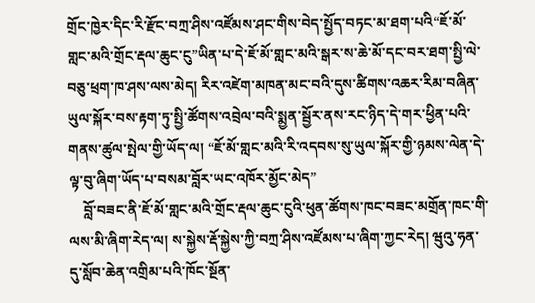གྲོང་ཁྱེར་དིང་རི་རྫོང་བཀྲ་ཤིས་འཛོམས་ཤང་གིས་བེད་སྤྱོད་བཏང་མ་ཐག་པའི“ཇོ་མོ་གླང་མའི་གྲོང་རྡལ་ཆུང་ངུ”ཡིན་པ་དེ་ཇོ་མོ་གླང་མའི་སྒར་ས་ཆེ་མོ་དང་བར་ཐག་སྤྱི་ལེ་བཅུ་ཕྲག་ཁ་ཤས་ལས་མེད། རིར་འཛེག་མཁན་མང་བའི་དུས་ཚིགས་འཆར་རིམ་བཞིན་ཡུལ་སྐོར་བས་རྟག་ཏུ་སྤྱི་ཚོགས་འབྲེལ་བའི་སྨྱན་སྦྱོར་ནས་རང་ཉིད་དེ་གར་ཕྱིན་པའི་གནས་ཚུལ་སྤེལ་གྱི་ཡོད་ལ། “ཇོ་མོ་གླང་མའི་རི་འདབས་སུ་ཡུལ་སྐོར་གྱི་ཉམས་ལེན་དེ་ལྟ་བུ་ཞིག་ཡོད་པ་བསམ་བློར་ཡང་འཁོར་མྱོང་མེད”
    བློ་བཟང་ནི་ཇོ་མོ་གླང་མའི་གྲོང་རྡལ་ཆུང་ངུའི་ཕུན་ཚོགས་ཁང་བཟང་མགྲོན་ཁང་གི་ལས་མི་ཞིག་རེད་ལ། ས་སྐྱེས་རྡོ་སྐྱེས་ཀྱི་བཀྲ་ཤིས་འཛོམས་པ་ཞིག་ཀྱང་རེད། ཝུའུ་ཧན་དུ་སློབ་ཆེན་འགྲིམ་པའི་ཁོང་སྔོན་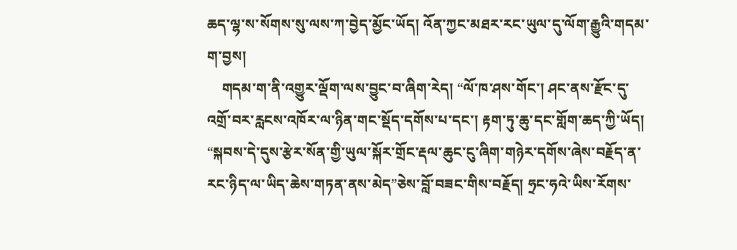ཆད་ལྷ་ས་སོགས་སུ་ལས་ཀ་བྱེད་མྱོང་ཡོད། འོན་ཀྱང་མཐར་རང་ཡུལ་དུ་ལོག་རྒྱུའི་གདམ་ག་བྱས།
    གདམ་ག་ནི་འགྱུར་ལྡོག་ལས་བྱུང་བ་ཞིག་རེད། “ལོ་ཁ་ཤས་གོང་། ཤང་ནས་རྫོང་དུ་འགྲོ་བར་རླངས་འཁོར་ལ་ཉིན་གང་སྡོད་དགོས་པ་དང་། རྟག་ཏུ་ཆུ་དང་གློག་ཆད་ཀྱི་ཡོད། “སྐབས་དེ་དུས་རྩེར་སོན་གྱི་ཡུལ་སྐོར་གྲོང་རྡལ་ཆུང་ངུ་ཞིག་གཉེར་དགོས་ཞེས་བརྗོད་ན་རང་ཉིད་ལ་ཡིད་ཆེས་གཏན་ནས་མེད”ཅེས་བློ་བཟང་གིས་བརྗོད། ཧྲང་ཧའེ་ཡིས་རོགས་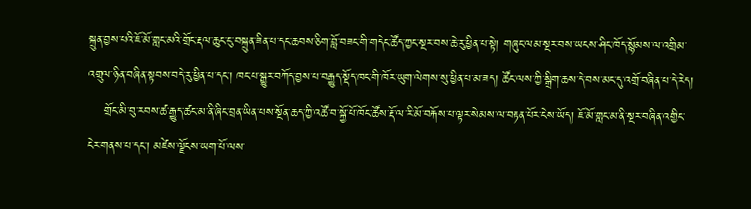སྐྲུན་བྱས་པའི་ཇོ་མོ་གླང་མའི་གྲོང་རྡལ་ཆུང་ངུ་བསྐྲུན་ཟིན་པ་དང་ཆབས་ཅིག་བློ་བཟང་གི་གདེང་ཚོད་ཀྱང་སྔར་བས་ཆེ་རུ་ཕྱིན་པ་སྟེ། གཞུང་ལམ་སྔར་བས་ཡངས་ཤིང་ཁོད་སྙོམས་ལ་འགྲིམ་འགྲུལ་ཉིན་བཞིན་སྟབས་བདེ་རུ་ཕྱིན་པ་དང་། ཁང་པ་སྒྱུར་བཀོད་བྱས་པ་བརྒྱུད་སྡོད་ཁང་གི་ཁོར་ཡུག་ལེགས་སུ་ཕྱིན་པ་མ་ཟད། ཚོང་ལས་ཀྱི་སྒྲིག་ཆས་དེ་བས་མང་དུ་འགྲོ་བཞིན་པ་དེ་རེད།
    གྲོང་མི་བུ་རབས་ཚ་རྒྱུད་ཚང་མ་ནི་ཞིང་བྲན་ཡིན་པས་སྔོན་ཆད་ཀྱི་འཚོ་བ་སྐྱོ་པོ་ཁོང་ཚོས་རྡོ་ལ་རི་མོ་བརྐོས་པ་ལྟར་སེམས་ལ་བརྟན་པོར་ངེས་ཡོད། ཇོ་མོ་གླང་མ་ནི་སྔར་བཞིན་འགྱིང་ངེར་གནས་པ་དང་། མཛེས་ལྗོངས་ཡག་པོ་ལས་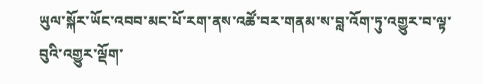ཡུལ་སྐོར་ཡོང་འབབ་མང་པོ་རག་ནས་འཚོ་བར་གནམ་ས་བླ་འོག་ཏུ་འགྱུར་བ་ལྟ་བུའི་འགྱུར་ལྡོག་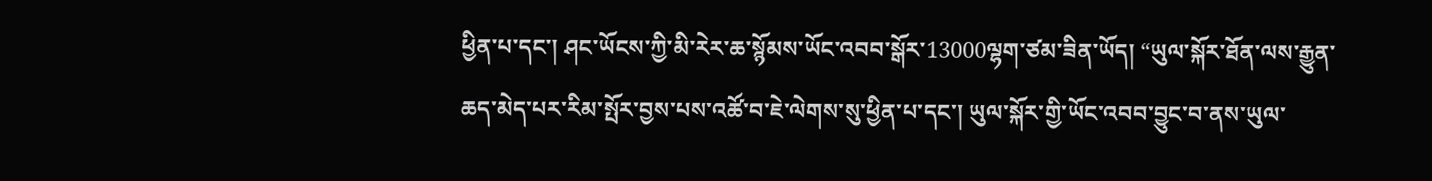ཕྱིན་པ་དང་། ཤང་ཡོངས་ཀྱི་མི་རེར་ཆ་སྙོམས་ཡོང་འབབ་སྒོར་13000ལྷག་ཙམ་ཟིན་ཡོད། “ཡུལ་སྐོར་ཐོན་ལས་རྒྱུན་ཆད་མེད་པར་རིམ་སྤོར་བྱས་པས་འཚོ་བ་ཇེ་ལེགས་སུ་ཕྱིན་པ་དང་། ཡུལ་སྐོར་གྱི་ཡོང་འབབ་བྱུང་བ་ནས་ཡུལ་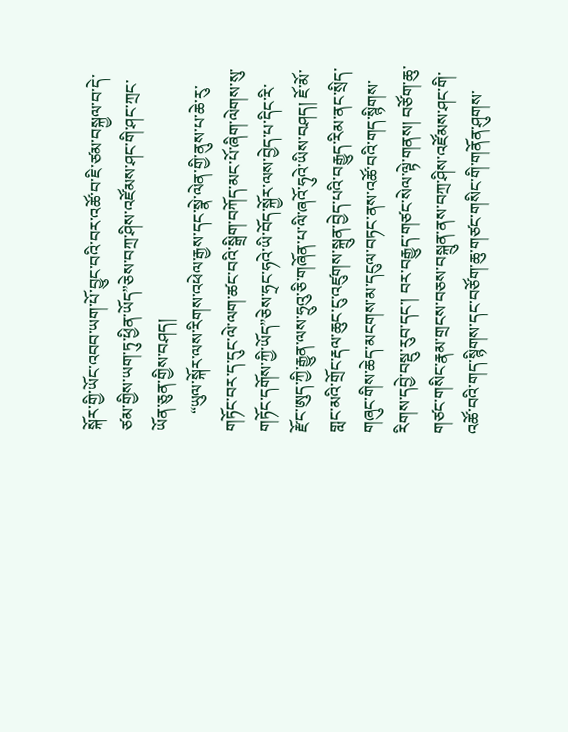སྐོར་གྱི་ཡོང་འབབ་ཡག་པོ་བྱུང་བའི་བར་འཚོ་བ་ཇི་ཙམ་བསྐྱལ་བ་དེ་ཙམ་གྱིས་ཡག་ཏུ་ཕྱིན་ཡོད”ཅེས་བཀྲ་ཤིས་འཛོམས་ཤང་གི་ཤང་ཀྲང་ཡོན་ཅུན་གྱིས་བཤད།
    “ཡུལ་སྐོར་ལས་རིགས་འཕེལ་རྒྱས་དང་སྣེ་ལེན་གྱི་ནུས་པ་ཆེ་རུ་གཏོང་བར་ད་དུང་ལེ་ལག་ཚང་བའི་སྒྲིག་བཀོད་མང་པོ་ཞིག་ལེགས་སུ་གཏོང་དགོས་ཀྱི་ཡོད”ཅེས་ཧྲང་ཧའེ་ཡི་བོད་སྐྱོར་ལས་བྱེད་པ་དིང་རི་རྫོང་ཨུད་ཀྱི་རྒྱུན་ལས་ཧྲུའུ་ཅི་གཞོན་པ་ལི་ཞའོ་ཧུའེ་ཡིས་བཤད། ཇོ་མོ་གླང་མའི་གྲོང་རྡལ་ཆུང་ངུ་འཛུགས་སྐྲུན་བྱེད་པའི་བརྒྱུད་རིམ་ནང་སྲིད་གཞུང་གིས་ཆེད་མངགས་མ་དངུལ་བཏང་ནས་འཚོ་བའི་གད་སྙིགས་རིགས་དབྱེ་བསྡུ་རུབ་དང་། བར་བརྒྱུད་གཙང་སེལ་ལྟེ་གནས། བཙོག་ཆུ་གཙང་གསིང་རྣམ་གྲངས་བཅས་བསྐྲུན་ནས་བཀྲ་ཤིས་འཛོམས་ཤང་གི་འཚོ་བའི་གད་སྙིགས་དང་བཙོག་ཆུ་གཙང་གསིང་གི་གནོན་ཤུགས་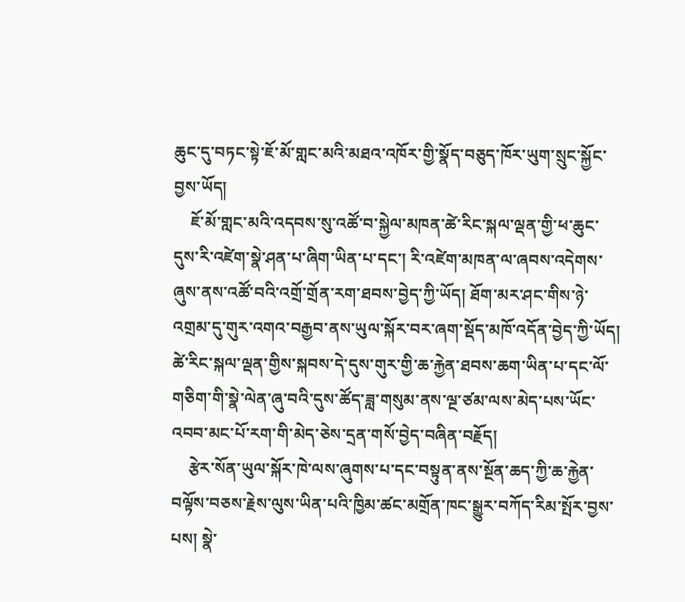ཆུང་དུ་བཏང་སྟེ་ཇོ་མོ་གླང་མའི་མཐའ་འཁོར་གྱི་སྣོད་བཅུད་ཁོར་ཡུག་སྲུང་སྐྱོང་བྱས་ཡོད།
    ཇོ་མོ་གླང་མའི་འདབས་སུ་འཚོ་བ་སྐྱེལ་མཁན་ཚེ་རིང་སྐལ་ལྡན་གྱི་ཕ་ཆུང་དུས་རི་འཛེག་སྣེ་ཤན་པ་ཞིག་ཡིན་པ་དང་། རི་འཛེག་མཁན་ལ་ཞབས་འདེགས་ཞུས་ནས་འཚོ་བའི་འགྲོ་གྲོན་རག་ཐབས་བྱེད་ཀྱི་ཡོད། ཐོག་མར་ཤང་གིས་ཉེ་འགྲམ་དུ་གུར་འགའ་བརྒྱབ་ནས་ཡུལ་སྐོར་བར་ཞག་སྡོད་མཁོ་འདོན་བྱེད་ཀྱི་ཡོད། ཚེ་རིང་སྐལ་ལྡན་གྱིས་སྐབས་དེ་དུས་གུར་གྱི་ཆ་རྐྱེན་ཐབས་ཆག་ཡིན་པ་དང་ལོ་གཅིག་གི་སྣེ་ལེན་ཞུ་བའི་དུས་ཚོད་ཟླ་གསུམ་ནས་ལྔ་ཙམ་ལས་མེད་པས་ཡོང་འབབ་མང་པོ་རག་གི་མེད་ཅེས་དྲན་གསོ་བྱེད་བཞིན་བརྗོད།
    རྩེར་སོན་ཡུལ་སྐོར་ཁེ་ལས་ཞུགས་པ་དང་བསྟུན་ནས་སྔོན་ཆད་ཀྱི་ཆ་རྐྱེན་བལྟོས་བཅས་རྗེས་ལུས་ཡིན་པའི་ཁྱིམ་ཚང་མགྲོན་ཁང་སྒྱུར་བཀོད་རིམ་སྤོར་བྱས་པས། སྣེ་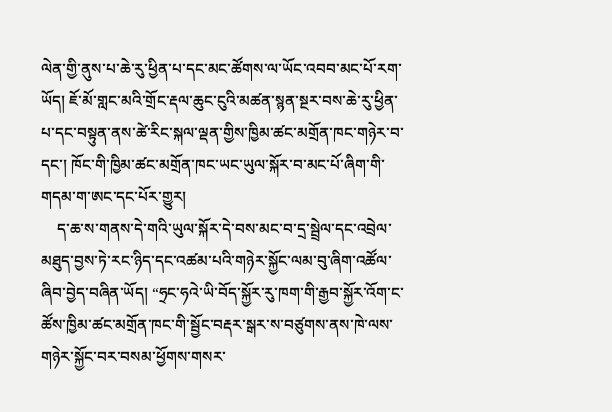ལེན་གྱི་ནུས་པ་ཆེ་རུ་ཕྱིན་པ་དང་མང་ཚོགས་ལ་ཡོང་འབབ་མང་པོ་རག་ཡོད། ཇོ་མོ་གླང་མའི་གྲོང་རྡལ་ཆུང་ངུའི་མཚན་སྙན་སྔར་བས་ཆེ་རུ་ཕྱིན་པ་དང་བསྟུན་ནས་ཚེ་རིང་སྐལ་ལྡན་གྱིས་ཁྱིམ་ཚང་མགྲོན་ཁང་གཉེར་བ་དང་། ཁོང་གི་ཁྱིམ་ཚང་མགྲོན་ཁང་ཡང་ཡུལ་སྐོར་བ་མང་པོ་ཞིག་གི་གདམ་ག་ཨང་དང་པོར་གྱུར།
    ད་ཆ་ས་གནས་དེ་གའི་ཡུལ་སྐོར་དེ་བས་མང་བ་དྲ་སྦྲེལ་དང་འབྲེལ་མཐུད་བྱས་ཏེ་རང་ཉིད་དང་འཚམ་པའི་གཉེར་སྐྱོང་ལམ་བུ་ཞིག་འཚོལ་ཞིབ་བྱེད་བཞིན་ཡོད། “ཧྲང་ཧའེ་ཡི་བོད་སྐྱོར་རུ་ཁག་གི་རྒྱབ་སྐྱོར་འོག་ང་ཚོས་ཁྱིམ་ཚང་མགྲོན་ཁང་གི་སྦྱོང་བརྡར་སྒར་ས་བཙུགས་ནས་ཁེ་ལས་གཉེར་སྐྱོང་བར་བསམ་ཕྱོགས་གསར་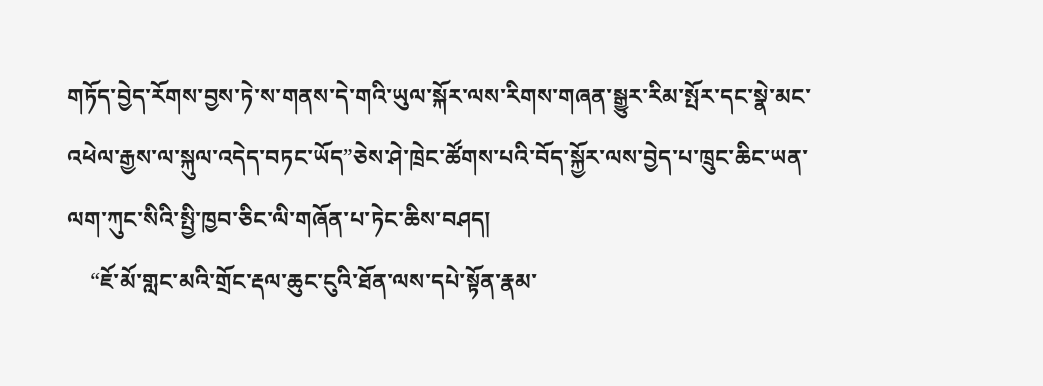གཏོད་བྱེད་རོགས་བྱས་ཏེ་ས་གནས་དེ་གའི་ཡུལ་སྐོར་ལས་རིགས་གཞན་སྒྱུར་རིམ་སྤོར་དང་སྣེ་མང་འཕེལ་རྒྱས་ལ་སྐུལ་འདེད་བཏང་ཡོད”ཅེས་ཤེ་ཁྲེང་ཚོགས་པའི་བོད་སྐྱོར་ལས་བྱེད་པ་ཁྲུང་ཆིང་ཡན་ལག་ཀུང་སིའི་སྤྱི་ཁྱབ་ཅིང་ལི་གཞོན་པ་ཏེང་ཆིས་བཤད།
    “ཇོ་མོ་གླང་མའི་གྲོང་རྡལ་ཆུང་ངུའི་ཐོན་ལས་དཔེ་སྟོན་རྣམ་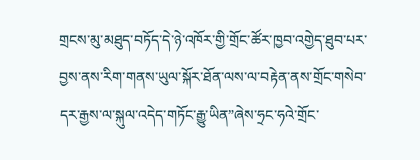གྲངས་མུ་མཐུད་བཏོད་དེ་ཉེ་འཁོར་གྱི་གྲོང་ཚོར་ཁྱབ་འགྱེད་ཐུབ་པར་བྱས་ནས་རིག་གནས་ཡུལ་སྐོར་ཐོན་ལས་ལ་བརྟེན་ནས་གྲོང་གསེབ་དར་རྒྱས་ལ་སྐུལ་འདེད་གཏོང་རྒྱུ་ཡིན”ཞེས་ཧྲང་ཧའེ་གྲོང་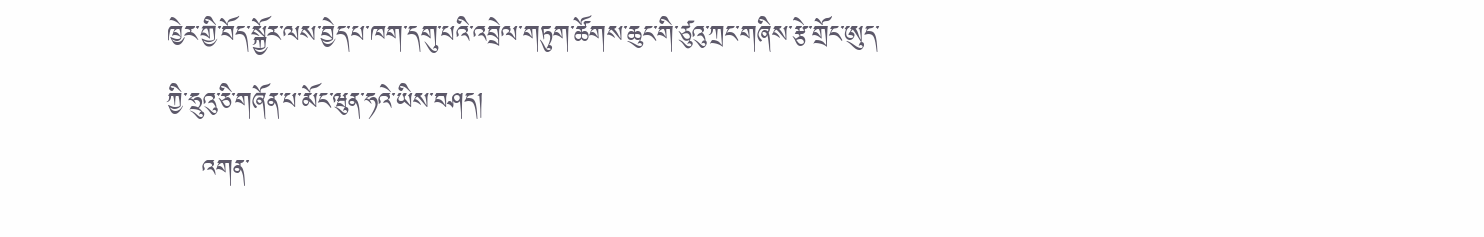ཁྱེར་གྱི་བོད་སྐྱོར་ལས་བྱེད་པ་ཁག་དགུ་པའི་འབྲེལ་གཏུག་ཚོགས་ཆུང་གི་ཙུའུ་ཀྲང་གཞིས་རྩེ་གྲོང་ཨུད་ཀྱི་ཧྲུའུ་ཅི་གཞོན་པ་མོང་ཝུན་ཧའེ་ཡིས་བཤད།
    འགན་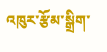འཁུར་རྩོམ་སྒྲིག་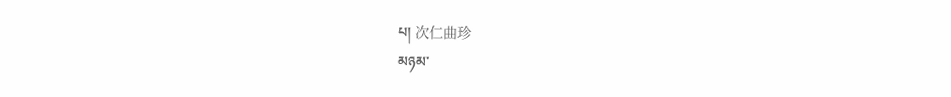པ། 次仁曲珍
མཉམ་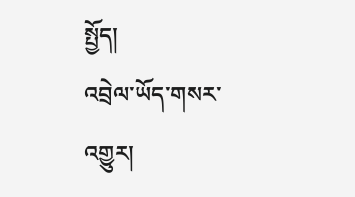སྤྱོད།
འབྲེལ་ཡོད་གསར་འགྱུར།